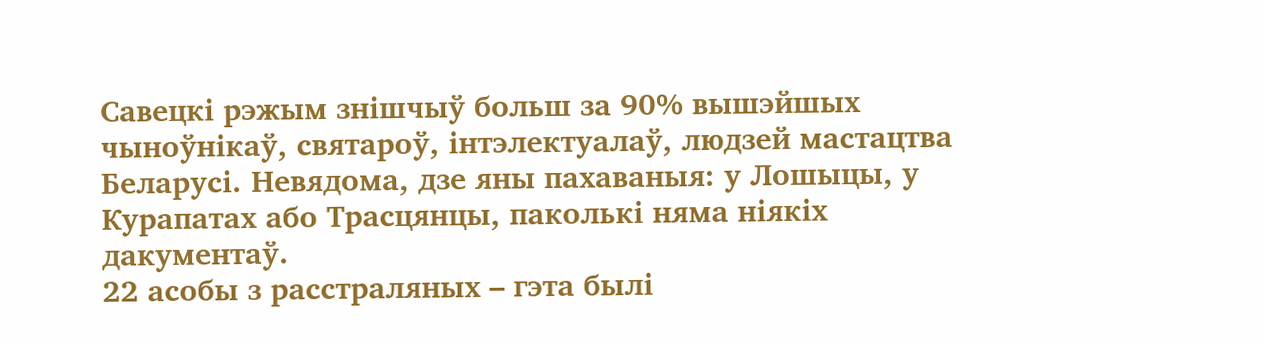Савецкі рэжым знішчыў больш за 90% вышэйшых чыноўнікаў, святароў, інтэлектуалаў, людзей мастацтва Беларусі. Невядома, дзе яны пахаваныя: у Лошыцы, у Курапатах або Трасцянцы, паколькі няма ніякіх дакументаў.
22 асобы з расстраляных – гэта былі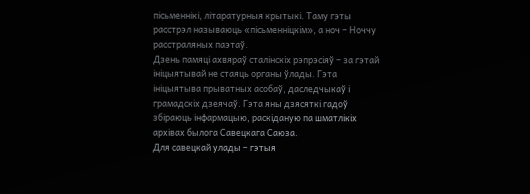пісьменнікі, літаратурныя крытыкі. Таму гэты расстрэл называюць «пісьменніцкім», а ноч – Ноччу расстраляных паэтаў.
Дзень памяці ахвяраў сталінскіх рэпрэсіяў – за гэтай ініцыятывай не стаяць органы ўлады. Гэта ініцыятыва прыватных асобаў, даследчыкаў і грамадскіх дзеячаў. Гэта яны дзясяткі гадоў збіраюць інфармацыю, раскіданую па шматлікіх архівах былога Савецкага Саюза.
Для савецкай улады – гэтыя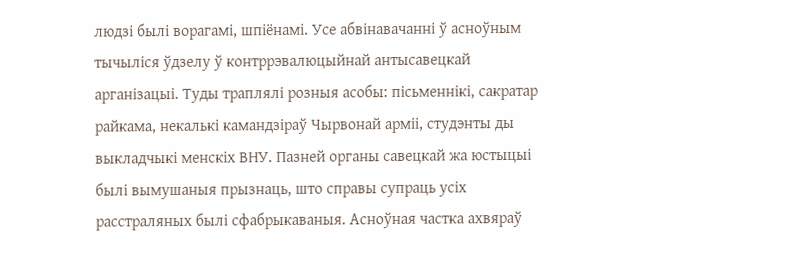людзі былі ворагамі, шпіёнамі. Усе абвінавачанні ў асноўным тычыліся ўдзелу ў контррэвалюцыйнай антысавецкай арганізацыі. Туды траплялі розныя асобы: пісьменнікі, сакратар райкама, некалькі камандзіраў Чырвонай арміі, студэнты ды выкладчыкі менскіх ВНУ. Пазней органы савецкай жа юстыцыі былі вымушаныя прызнаць, што справы супраць усіх расстраляных былі сфабрыкаваныя. Асноўная частка ахвяраў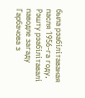была рэабілітаваная пасля 1956-га году. Рэшту рэабілітавалі паводле загаду Гарбачова з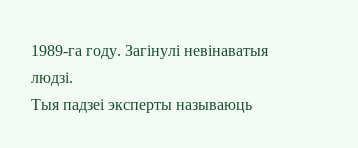1989-га году. Загінулі невінаватыя людзі.
Тыя падзеі эксперты называюць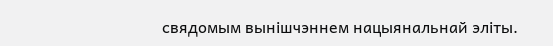свядомым вынішчэннем нацыянальнай эліты.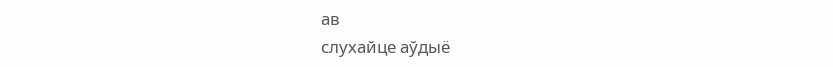ав
слухайце аўдыё